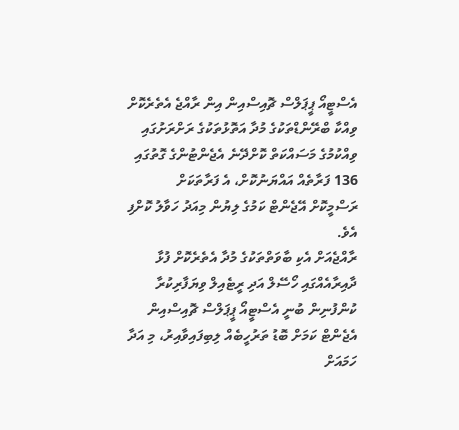އެސްޓީއޯ ޕީޕަލްސް ޗޮއިސްއިން އިން ރާއްޖެ އެތެރެކޮށް ވިއްކާ ބްރޭންޑްތަކުގެ މުދާ އަތޮޅުތަކުގެ ރަށްރަށުގައި ވިއްކުމުގެ މަސައްކަތް ކޮށްދޭނެ އެޖެންޓުންގެ ގޮތުގައި 136 ފަރާތެއް އައްޔަނުކޮށް، އެ ފަރާތަކަށް ރަސްމީކޮށް އޭޖެންޓް ކަމުގެ ލިޔުން މިއަދު ހަވާލު ކޮށްފި އެވެ.
ރާއްޖެއަށް އެކި ބާވަތްތަކުގެ މުދާ އެތެރެކޮށް ފުޅާ ދާއިރާއެއްގައި ހޯސޭލް އަދި ރީޓެއިލް ވިޔަފާރިކުރާ ކުންފުނިން ބުނީ އެސްޓީއޯ ޕީޕަލްސް ޗޮއިސްއިން އެޖެންޓް ކަމަށް ބޮޑު ތަރުހީބެއް ލިބިފައިވާއިރު، މި އަދާ ހަމައަށް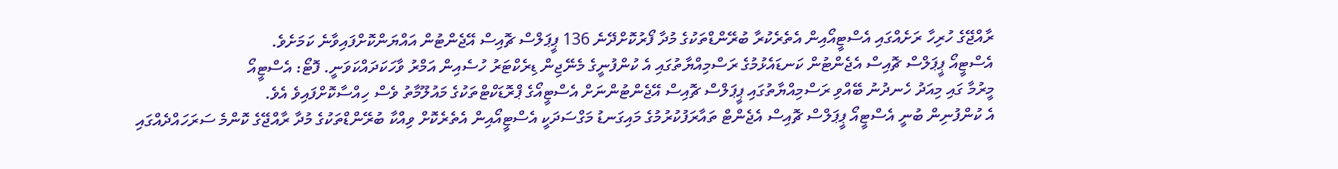ރާއްޖޭގެ ހުރިހާ ރަށެއްގައި އެސްޓީއޯއިން އެތެރެކުރާ ބުރޭންޑްތަކުގެ މުދާ ފޯރުކޮށްދޭނެ 136 ޕީޕަލްސް ޗޮއިސް އޭޖެންޓުން އައްޔަންކޮށްފައިވާނެ ކަމަށެވެ.
އެސްޓީއޯ ޕީޕަލްސް ޗޮއިސް އެޖެންޓުން ކަނޑައެޅުމުގެ ރަސްމިއްޔާތުގައި އެ ކުންފުނީގެ މެނޭޖިން ޑިރެކްޓަރު ހުސެއިން އަމްރު ވާހަކަދައްކަވަނީ. ފޮޓޯ: އެސްޓީއޯ
މީރުމާ ގައި މިއަދު ހެނދުނު ބޭއްވި ރަސްމިއްޔާތުގައި ޕީޕަލްސް ޗޮއިސް އޭޖެންޓުންނަށް އެސްޓީއޯގެ ޕްރޮޑަކްޓްތަކުގެ މައުލޫމާތު ވެސް ހިއްސާކޮށްފައިވެ އެވެ.
އެ ކުންފުނިން ބުނީ އެސްޓީއޯ ޕީޕަލްސް ޗޮއިސް އެޖެންޓް ތައާރަފުކުރުމުގެ މައިގަނޑު މަގްސަދަކީ އެސްޓީއޯއިން އެތެރެކޮށް ވިއްކާ ބުރޭންޑްތަކުގެ މުދާ ރާއްޖޭގެ ކޮންމެ ސަރަހައްދެއްގައި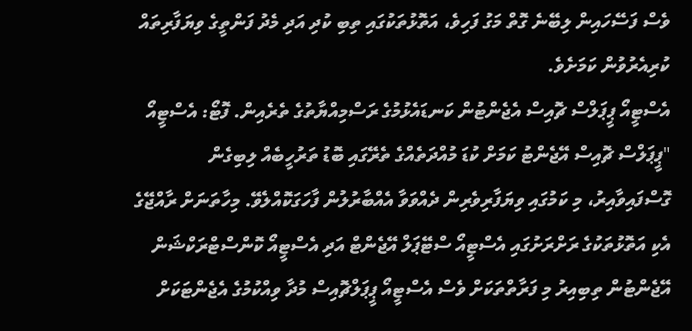ވެސް ފަސޭހައިން ލިބޭނެ ގޮތް މަގު ފަހިވެ، އަތޮޅުތަކުގައި ތިބި ކުދި އަދި މެދު ފަންތީގެ ވިޔަފާރިތައް ކުރިއެރުވުން ކަމަށެވެ.
އެސްޓީއޯ ޕީޕަލްސް ޗޮއިސް އެޖެންޓުން ކަނޑައެޅުމުގެ ރަސްމިއްޔާތުގެ ތެރެއިން. ފޮޓޯ: އެސްޓީއޯ
"ޕީޕަލްސް ޗޮއިސް އޭޖެންޓު ކަމަށް ކުޑަ މުއްދަތެއްގެ ތެރޭގައި ބޮޑު ތަރުހީބެއް ލިބިގެން ގޮސްފައިވާއިރު، މި ކަމުގައި ވިޔަފާރިވެރިން ދެއްވަވާ އެއްބާރުލުން ފާހަގަކޮއްލެވޭ. މިހާތަނަށް ރާއްޖޭގެ އެކި އަތޮޅުތަކުގެ ރަށްރަށުގައި އެސްޓީއޯ ސްޓޭޕަލް އޭޖެންޓް އަދި އެސްޓީއޯ ކޮންސްޓްރަކްޝަން އޭޖެންޓުން ތިބިއިރު މި ފަރާތްތަކަށް ވެސް އެސްޓީއޯ ޕީޕަލްޗޮއިސް މުދާ ވިއްކުމުގެ އެޖެންޓަކަށް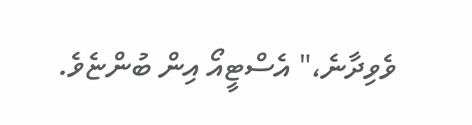ވެވިދާނެ،" އެސްޓީއޯ އިން ބުންޏެވެ.